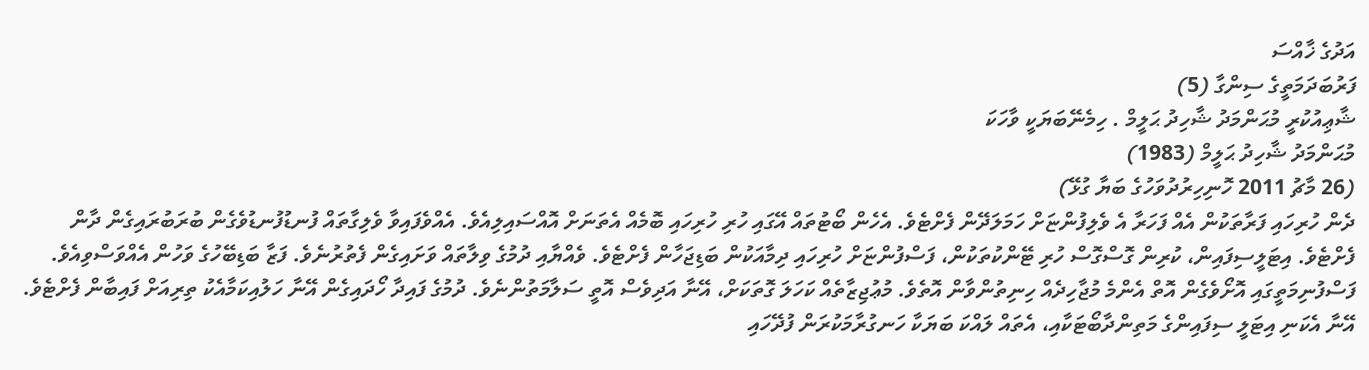އަދުގެ ޚާއްސަ
ފަރުބަދަމަތީގެ ސިންގާ (5)
ޝާޢިއުކުރީ މުޙަންމަދު ޝާހިދު ޙަލީމް . ހިމެނޭބަޔަކީ ވާހަކަ
މުޙަންމަދު ޝާހިދު ޙަލީމް (1983)
(26 މާޗު 2011 ހޮނިހިރުދުވަހުގެ ބަޔާ ގުޅޭ)
ދެން ހުރިހައި ފަރާތަކުން އެއް ފަހަރާ އެ ވެލިފުންޏަށް ހަމަލަދޭން ފެށްޓެވެ. އެހެން ބޯޓުތައް އޭގައި ހުރި ހުރިހައި ބޮމެއް އެތަނަށް އޮއްސައިލިއެވެ. އެއްވެފައިވާ ވެލިގާތައް ފުނޑުފުނޑުވެގެން ބުރަބުރައިގެން ދާން ފެށްޓެވެ. އިޓަލީސިފައިން، ކުރިން ގޮސްގޮސް ހުރި ޓޭންކުތަކުން، ފަސްފުންޏަށް ހުރިހައި ދިމާއަކުން ބަޑިޖަހާން ފެށްޓެވެ. ވެއްޔާއި ދުމުގެ ވިލާތައް ވަށައިގެން ފެތުރުނެވެ. ފަޒާ ބަޑިބޭހުގެ ވަހުން އެއްވަސްވިއެވެ. ފަސްފުނިމަތީގައި އޮށޯވެގެން އޮތް އެންމެ މުޖާހިދެއް ހިނިތުންވާން އޮތެވެ. މުޢުޖިޒާތެއް ކަހަލަ ގޮތަކަށް، އޭނާ އަދިވެސް އޮތީ ސަލާމަތުންނެވެ. ދުމުގެ ފައިދާ ހޯދައިގެން އޭނާ ހަލުއިކަމާއެކު ތިރިއަށް ފައިބާން ފެށްޓެވެ. އޭނާ އެކަނި އިޓަލީ ސިފައިންގެ މަތިންދާބޯޓަކާއި، އެތައް ލައްކަ ބަޔަކާ ހަނގުރާމަކުރަން ފުދޭހައި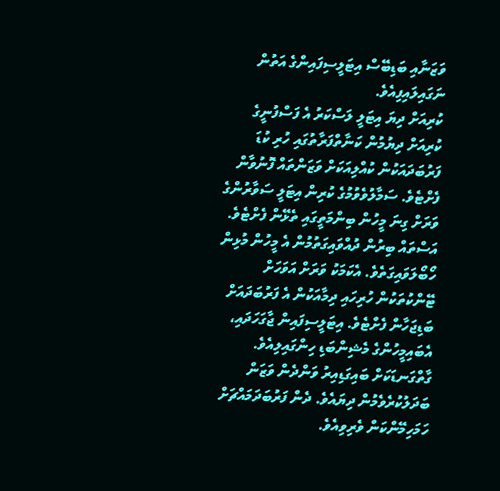ވަޒަނާއި ބަޑިބޭސް އިޓަލީސިފައިންގެ އަތުން ނަގައިލައިފިއެވެ.
ކުރިއަށް ދިޔަ އިޓަލީ ލަސްކަރު އެ ފަސްފުނީގެ ކުރިއަށް ދިޔުމުން ކަނާތްފަރާތުގައި ހުރި ކުޑަ ފަރުބަދައަކުން ކުއްލިއަކަށް ވަޒަންތައް ފޮނުވާން ފެށްޓެވެ. ސަމާލުވެވުމުގެ ކުރިން އިޓަލީ ސަވާރުންގެ ވަރަށް ގިނަ މީހުން ބިންމަތީގައި ތެޅޭން ފެށްޓެވެ. އަސްތައް ބިރުން ދުއްވައިގަތުމުން އެ މީހުން މުޅިން ހޯބޯލަވައިގަތެވެ. އެކަމަކު ވަރަށް އަވަހަށް ޓޭންކުތަކުން ހުރިހައި ދިމާއަކުން އެ ފަރުބަދައަށް ބަޑިޖަހާން ފެށްޓެވެ. އިޓަލީސިފައިން ޖާގަހަދައި، އެބައިމީހުންގެ މެޝިންބަޑި ހިންގައިލިއެވެ. ގާތްގަނޑަކަށް ބައިގަޑިއިރު ވަންދެން ވަޒަން ބަދަލުކުރެވެމުން ދިޔައެވެ. ދެން ފަރުބަދަމައްޗަށް ހަމަހިމޭންކަން ވެރިވިއެވެ.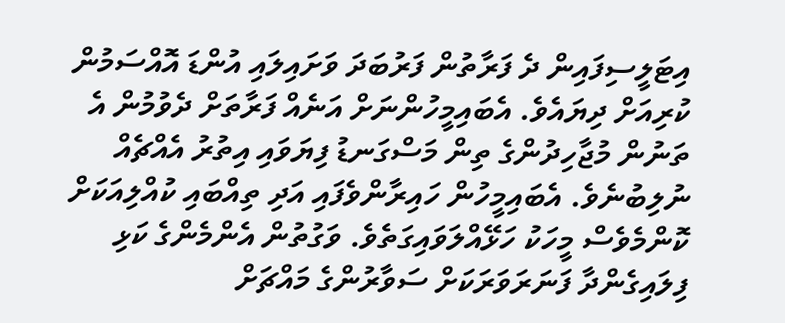އިޓަލީސިފައިން ދެ ފަރާތުން ފަރުބަދަ ވަށައިލައި އުންޑަ އޮއްސަމުން ކުރިއަށް ދިޔައެވެ. އެބައިމީހުންނަށް އަނެއް ފަރާތަށް ދެވުމުން އެ ތަނުން މުޖާހިދުންގެ ތިން މަސްގަނޑު ފިޔަވައި އިތުރު އެއްޗެއް ނުލިބުނެވެ. އެބައިމީހުން ހައިރާންވެފައި އަދި ތިއްބައި ކުއްލިއަކަށް ކޮންމެވެސް މީހަކު ހަޅޭއްލަވައިގަތެވެ. ވަގުތުން އެންމެންގެ ކަޅި ފިލައިގެންދާ ފަނަރަވަރަކަށް ސަވާރުންގެ މައްޗަށް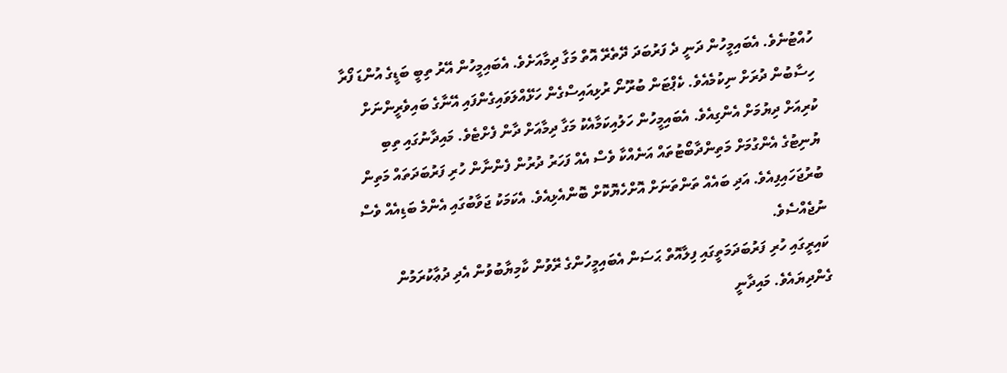ހުއްޓުނެވެ. އެބައިމީހުން ދަނީ ދެ ފަރުބަދަ ދޭތެރޭ އޮތް މަގާ ދިމާއަށެވެ. އެބައިމީހުން އޭރު ތިބީ ބަޑީގެ އުންޑަ ފޯރާ ހިސާބުން ދުރަށް ނިކުމެއެވެ. ކެޕްޓަން ބުރޫނޯ ރުޅިއައިސްގެން ހަޅޭއްލަވައިގެންފައި އޭނާގެ ބައިވެރީންނަށް ކުރިއަށް ދިޔުމަށް އެންގިއެވެ. އެބައިމީހުން ހަލުއިކަމާއެކު މަގާ ދިމާއަށް ދާން ފެށްޓެވެ. މައިދާނުގައި ތިބި ޔުނިޓުގެ އެންގުމަށް މަތިންދާބޯޓުތައް އަނެއްކާ ވެސް އެއް ފަހަރު ދުރުން ފެންނާން ހުރި ފަރުބަދަތައް މަތިން ބުރުޖަހައިފިއެވެ. އަދި ބައެއް ތަންތަނަށް އޮށްހެޔޮކޮށް ބޮންއެޅިއެވެ. އެކަމަކު ޖަވާބުގައި އެންމެ ބަޑިއެއް ވެސް ނުޖެއްސެވެ.
ކައިރީގައި ހުރި ފަރުބަދަމަތީގައި ފިލާއޮތް ޙަސަން އެބައިމީހުންގެ ރޭވުން ކާމިޔާބުވުން އެދި ދުޢާކުރަމުން ގެންދިޔައެވެ. މައިދާނީ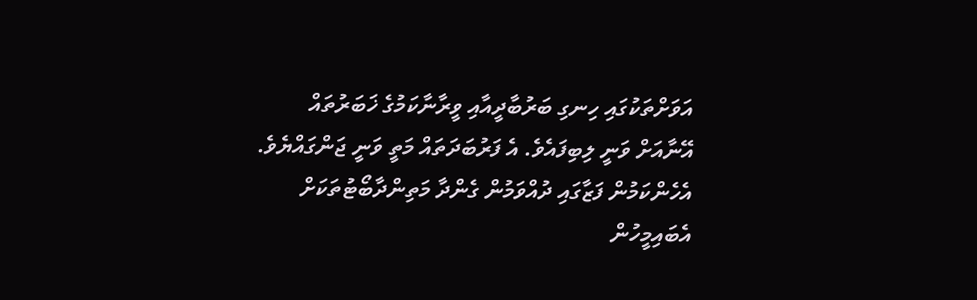އަވަށްތަކުގައި ހިނގި ބަރުބާދީއާއި ވީރާނާކަމުގެ ޚަބަރުތައް އޭނާއަށް ވަނީ ލިބިފައެވެ. އެ ފަރުބަދަތައް މަތީ ވަނީ ޖަންގައްޔެވެ. އެހެންކަމުން ފަޒާގައި ދުއްވަމުން ގެންދާ މަތިންދާބޯޓުތަކަށް އެބައިމީހުން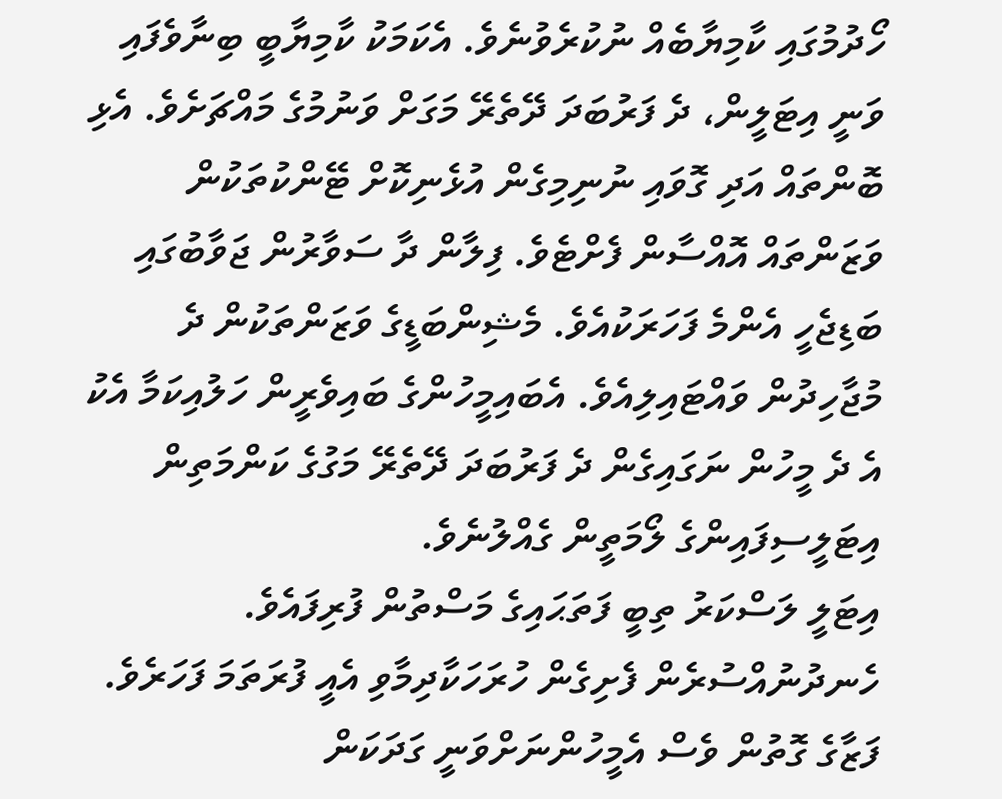ހޯދުމުގައި ކާމިޔާބެއް ނުކުރެވުނެވެ. އެކަމަކު ކާމިޔާބީ ބިނާވެފައި ވަނީ އިޓަލީން، ދެ ފަރުބަދަ ދޭތެރޭ މަގަށް ވަނުމުގެ މައްޗަށެވެ. އެޅި ބޮންތައް އަދި ގޮވައި ނުނިމިގެން އުޅެނިކޮށް ޓޭންކުތަކުން ވަޒަންތައް އޮއްސާން ފެށްޓެވެ. ފިލާން ދާ ސަވާރުން ޖަވާބުގައި ބަޑިޖެހީ އެންމެ ފަހަރަކުއެވެ. މެޝިންބަޑީގެ ވަޒަންތަކުން ދެ މުޖާހިދުން ވައްޓައިލިއެވެ. އެބައިމީހުންގެ ބައިވެރީން ހަލުއިކަމާ އެކު އެ ދެ މީހުން ނަގައިގެން ދެ ފަރުބަދަ ދޭތެރޭ މަގުގެ ކަންމަތިން އިޓަލީސިފައިންގެ ލޯމަތީން ގެއްލުނެވެ.
އިޓަލީ ލަސްކަރު ތިބީ ފަތަޙައިގެ މަސްތުން ފުރިފައެވެ. ހެނދުނުއްސުރެން ފެށިގެން ހުރަހަކާދިމާވި އެއީ ފުރަތަމަ ފަހަރެވެ. ފަޒާގެ ގޮތުން ވެސް އެމީހުންނަށްވަނީ ގަދަކަން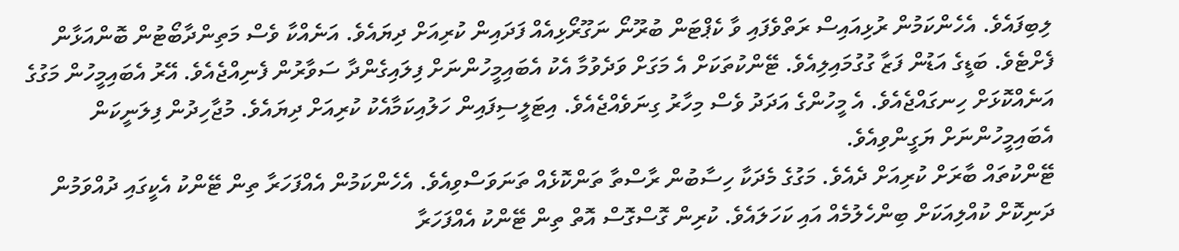ލިބިފައެވެ. އެހެންކަމުން ރުޅިއައިސް ރަތްވެފައި ވާ ކެޕްޓަން ބުރޫނޯ ނަގޫރޯޅިއެއް ފަދައިން ކުރިއަށް ދިޔައެވެ. އަނެއްކާ ވެސް މަތިންދާބޯޓުން ބޮންއަޅާން ފެށްޓެވެ. ބަޑީގެ އަޑުން ފަޒާ ގުގުމައިލިއެވެ. ޓޭންކުތަކަށް އެ މަގަށް ވަދެވުމާ އެކު އެބައިމީހުންނަށް ފިލައިގެންދާ ސަވާރުން ފެނިއްޖެއެވެ. އޭރު އެބައިމީހުން މަގުގެ އަނެއްކޮޅަށް ހިނގައްޖެއެވެ. އެ މީހުންގެ އަދަދު ވެސް މިހާރު ގިނަވެއްޖެއެވެ. އިޓަލީސިފައިން ހަލުއިކަމާއެކު ކުރިއަށް ދިޔައެވެ. މުޖާހިދުން ފިލަނީކަން އެބައިމީހުންނަށް ޔަގީންވިއެވެ.
ޓޭންކުތައް ބާރަށް ކުރިއަށް ދެއެވެ. މަގުގެ މެދަކާ ހިސާބުން ރާސްތާ ތަންކޮޅެއް ތަނަވަސްވިއެވެ. އެހެންކަމުން އެއްފަހަރާ ތިން ޓޭންކު އެކީގައި ދުއްވަމުން ދަނިކޮށް ކުއްލިއަކަށް ބިންހެލުމެއް އައި ކަހަލައެވެ. ކުރިން ގޮސްގޮސް އޮތް ތިން ޓޭންކު އެއްފަހަރާ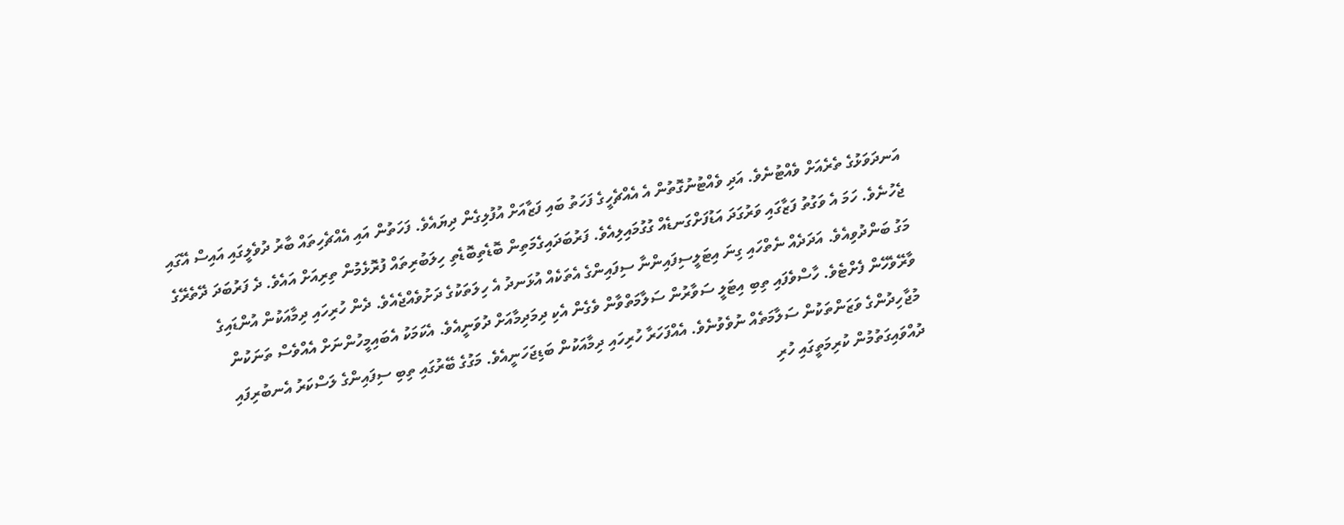އަނދަވަޅުގެ ތެރެއަށް ވެއްޓުނެވެ. އަދި ވެއްޓުނުގޮތުން އެ އެއްޗެހީގެ ފަހަތު ބައި ފަޒާއަށް އުފުލިގެން ދިޔައެވެ. ފަހަތުން އައި އެއްޗެހިތައް ބާރު ދުވެލީގައި އައިސް އޭގައި ޖެހުނެވެ. ހަމަ އެ ވަގުތު ފަޒާގައި ވަރުގަދަ އަޑުފަށްގަނޑެއް ގުގުމައިލިއެވެ. ފަރުބަދައިގެމަތިން ބޮޑެތިބޮޑެތި ހިލަބުރިތައް ފުރޮޅެމުން ތިރިއަށް އައެވެ. ދެ ފަރުބަދަ ދޭތެރޭގެ މަގު ބަންދުވިއެވެ. އަދަދެއް ނެތްހައި ގިނަ އިޓަލީސިފައިންނާ ސިފައިންގެ އެތަކެއް އުޅަނދު އެ ހިލަތަކުގެ ދަށުވެއްޖެއެވެ. ދެން ހުރިހައި ދިމާއަކުން އުންޑައިގެ ވާރޭވެހޭން ފެށްޓެވެ. ހާސްވެފައި ތިބި އިޓަލީ ސަވާރުން ސަލާމަތްވާން ވެގެން އެކި ދިމަދިމާއަށް ދުވަނީއެވެ. އެކަމަކު އެބައިމީހުންނަށް އެއްވެސް ތަނަކުން މުޖާހިދުންގެ ވަޒަންތަކުން ސަލާމަތެއް ނުވެވުނެވެ. އެއްފަހަރާ ހުރިހައި ދިމާއަކުން ބަޑިޖަހަނީއެވެ. މަގުގެ ބޭރުގައި ތިބި ސިފައިންގެ ލަސްކަރު އެނބުރިފައި ދުއްވައިގަތުމުން ކުރިމަތީގައި ހުރި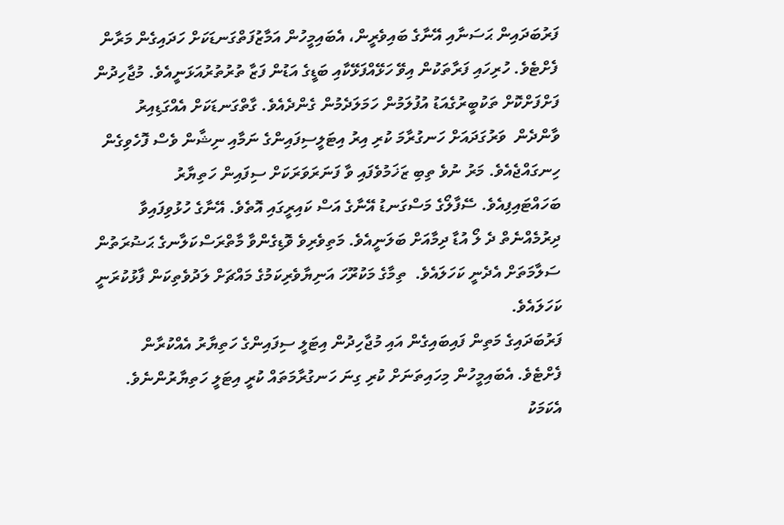ފަރުބަދައިން ޙަސަނާއި އޭނާގެ ބައިވެރީން، އެބައިމީހުން އަމާޒުފަތްގަނޑަކަށް ހަދައިގެން މަރާން ފެށްޓެވެ. ހުރިހައި ފަރާތަކުން އިވޭ ހަޅޭއްފަޅޭކާއި ބަޑީގެ އަޑުން ފަޒާ ތުރުތުރުއަޅަނީއެވެ. މުޖާހިދުން ފަށްފަށްކޮށް ތަކުބީރުގެއަޑު އުފުލަމުން ހަމަލަދެމުން ގެންދެއެވެ. ގާތްގަނޑަކަށް އެއްގަޑިއިރު ވާންދެން  ވަރުގަދައަށް ހަނގުރާމަ ކުރި އިރު އިޓަލީސިފައިންގެ ނަމާއި ނިޝާން ވެސް ފޮހެވިގެން ހިނގައްޖެއެވެ. މަރު ނުވެ ތިބި ޒަޚަމުވެފައި ވާ ފަނަރަވަރަކަށް ސިފައިން ހަތިޔާރު ބަހައްޓައިފިއެވެ. ސޭފާލޯގެ މަސްގަނޑު އޭނާގެ އަސް ކައިރީގައި އޮތެވެ. އޭނާގެ ހުޅުވިފައިވާ ދިރުމެއްނެތް ދެ ލޯ އުޑާ ދިމާއަށް ބަލަނީއެވެ. މަތިވެރިވެ ވޮޑިގެންވާ މާތްރަސްކަލާނގެ ޙަޟުރަތުން ސަލާމަތަށް އެދެނީ ކަހަލައެވެ.  ތިމާގެ މަކުރޫހަ އަނިޔާވެރިކަމުގެ މައްޗަށް ލަދުވެތިކަން ފާޅުކުރަނީ ކަހަލައެވެ.
ފަރުބަދައިގެ މަތިން ފައިބައިގެން އައި މުޖާހިދުން އިޓަލީ ސިފައިންގެ ހަތިޔާރު އެއްކުރާން ފެށްޓެވެ. އެބައިމީހުން މިހައިތަނަށް ކުރި ގިނަ ހަނގުރާމަތައް ކުރީ އިޓަލީ ހަތިޔާރުންނެވެ. އެކަމަކު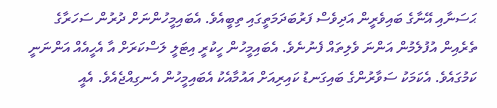ޙަސަނާއި އޭނާގެ ބައިވެރީން އަދިވެސް ފަރުބަދަމަތީގައި ތިބީއެވެ. އެބައިމީހުންނަށް ދުރުން ސަހަރާގެ ތެރެއިން އުފުލެމުން އަންނަ ވެލިތައް ފެނުނެވެ. އެބައިމީހުން ހީކުރީ އިޓަލީ ލަސްކަރަށް އާ އެހީއެއް އަންނަނީ ކަމުގައެވެ. އެކަމަކު ސަވާރުންގެ ބައިގަނޑު ކައިރިއަށް އައުމާއެކު އެބައިމީހުން އެނގިއްޖެއެވެ. އެއީ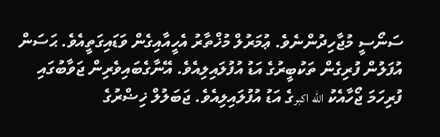ސަނޯސީ މުޖާހިދުންނެވެ. ޢުމަރުލް މުޚްތާރު އެހީއާއިގެން ވަޑައިގަތީއެވެ. ޙަސަން އުފަލުން ފުރިގެން ތަކުބީރުގެ އަޑު އުފުލައިލިއެވެ. އޭނާގެބައިވެރިން ޖަވާބުގައި ފުރިހަމަ ޖޯހާއެކު الله اكبرގެ އަޑު އުފުލައިލިއެވެ. ޖަބަލުލް ޚިޟްރުގެ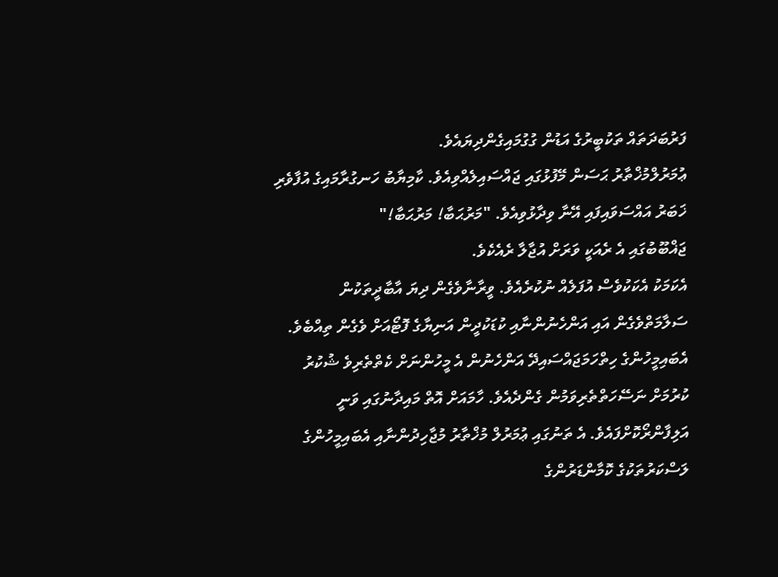ފަރުބަދަތައް ތަކުބީރުގެ އަޑުން ގުގުމައިގެންދިޔައެވެ.
ޢުމަރުލްމުޚްތާރު ޙަސަން މޭފުޅުގައި ޖައްސައިލެއްވިއެވެ. ކާމިޔާބު ހަނގުރާމައިގެ އުފާވެރި ޚަބަރު އައްސަވައިފައި އޭނާ ވިދާޅުވިއެވެ. "މަރުޙަބާ! މަރުޙަބާ!"
ޖަޣްބޫބުގައި އެ ރެއަކީ ވަރަށް އުޖާލާ ރެއެކެވެ.
އެކަމަކު އެކަކުވެސް އުފަލެއް ނުކުރެއެވެ. ވީރާނާވެގެން ދިޔަ އާބާދީތަކުން ސަލާމަތްވެގެން އައި އަންހެނުންނާއި ކުޑަކުދީން އަނިޔާގެ ފޮޓޯއަށް ވެގެން ތިއްބެވެ. އެބައިމީހުންގެ ހިތްހަމަޖައްސައިދޭ އަންހެނުން އެ މީހުންނަށް ކެތްތެރިވެ ޝުކުރު ކުރުމަށް ނަސޭހަތްތެރިވަމުން ގެންދެއެވެ. ހާމައަށް އޮތް މައިދާނުގައި ވަނީ އަލިފާންރޯކޮށްފައެވެ. އެ ތަނުގައި ޢުމަރުލް މުޚްތާރު މުޖާހިދުންނާއި އެބައިމީހުންގެ ލަސްކަރުތަކުގެ ކޮމާންޑަރުންގެ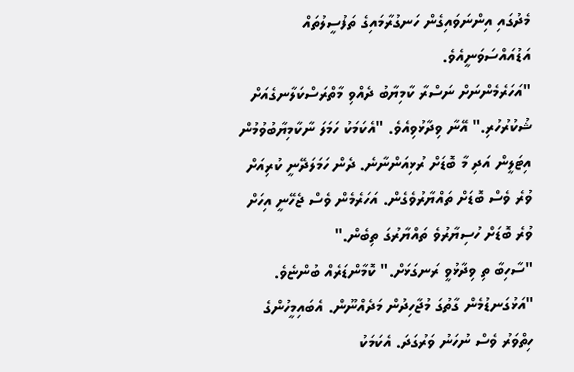މެދުގައި އިންނަވައިގެން ހަނގުރާމައިގެ ތަފުސީލުތައް އަޑުއައްސަވަނީއެވެ.
"އަހަރެމެންނަށް ނަސްރާ ކާމިޔާބު ދެއްވި މާތްރަސްކަލާނގެއަށް ޝުކުރުހުރި." އޭނާ ވިދާޅުވިއެވެ. "އެކަމަކު ހަމަލަ ނާކާމިޔާބުވުމުން އިޓަލީން އަދި މާ ބޮޑަށް ރުޅިއަންނާނެ. ދެން ހަމަލަދޭނީ ކުރިއަށް ވުރެ ވެސް ބޮޑަށް ތައްޔާރުވެގެން. އަހަރެމެން ވެސް ޖެހޭނީ އިހަށް ވުރެ ބޮޑަށް ހުސިޔާރުވެ ތައްޔާރުގަ ތިބެން."
"ސާހިބާ ތި ވިދާޅުވީ ރަނގަޅަށް." ކޮމާންޑަރެއް ބުންޏެވެ. "އަޅުގަނޑުމެން ގާތުގަ މުޖާހިދުން މަދެއްނޫން. އެބައިމީހުންގެ ހިތްވަރު ވެސް ނުހަނު ވަރުގަދަ. އެކަމަކު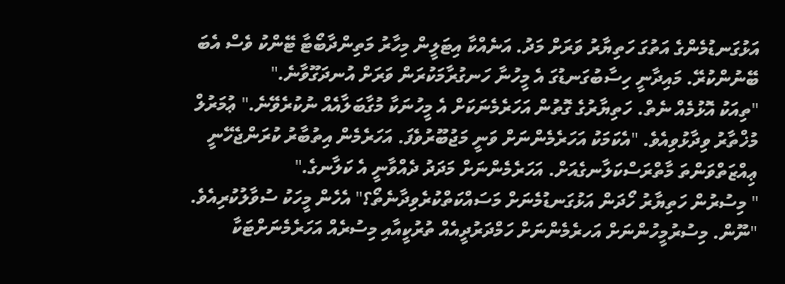އަޅުގަނޑުމެންގެ އަތުގަ ހަތިޔާރު ވަރަށް މަދު. އަނެއްކާ އިޓަލީން މިހާރު މަތިންދާބޯޓާ ޓޭންކު ވެސް އެބަ ބޭނުންކުރޭ. މައިދާނީ ހިސާބުގަނޑުގަ އެ މީހުނާ ހަނގުރާމަކުރަން ވަރަށް އުނދަގޫވާނެ."
"ތިއަކު އޮޅުމެއް ނެތް. ހަތިޔާރުގެ ގޮތުން އަހަރެމެނަކަށް އެ މީހުނަކާ މުގާބަލާއެއް ނުކުރެވޭނެ." ޢުމަރުލް މުޚްތާރު ވިދާޅުވިއެވެ. "އެކަމަކު އަހަރެމެންނަށް ވަނީ މަޖުބޫރުވެފަ. އަހަރެމެން އިތުބާރު ކުރަންޖެހޭނީ ޢިއްޒަތްވަންތަ މާތްރަސްކަލާނގެއަށް. އަހަރެމެންނަށް މަދަދު ދެއްވާނީ އެ ކަލާނގެ."
" މިސުރުން ހަތިޔާރު ހޯދަން އަޅުގަނޑުމެނަށް މަސައްކަތްކުރެވިދާނެތޯ؟" އެހެން މީހަކު ސުވާލުކުރިއެވެ.
"ނޫން. މިސުރުމީހުންނަށް އަހރެމެންނަށް ހަމްދަރުދީއެއް ތުރުކީއާއި މިސުރެއް އަހަރެމެނަށްޓަކާ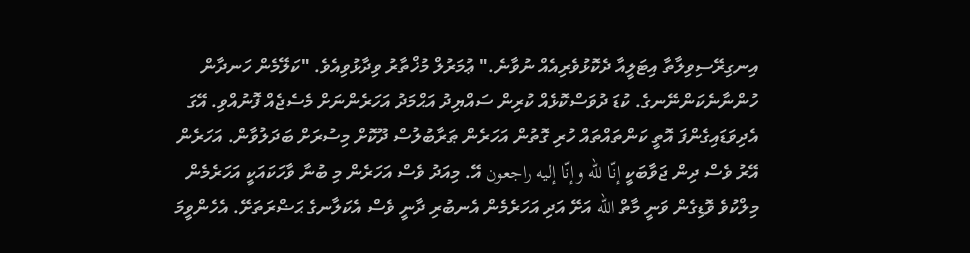އިނގިރޭސިވިލާތާ އިޓަލީއާ ދެކޮޅުވެރިއެއް ނުވާނެ." ޢުމަރުލް މުޚްތާރު ވިދާޅުވިއެވެ. "ކަލޭމެން ހަނދާން ހުންނާނެކަންނޭނގެ. ކުޑަ ދުވަސްކޮޅެއް ކުރިން ސައްޔިދު އަޙްމަދު އަހަރެންނަށް މެސެޖެއް ފޮނުއްވި. އޭގަ އެދިވަޑައިގެންފަ އޮތީ ކަންތައްތައް ހުރި ގޮތުން އަހަރެން ޠަރާބުލުސް ދޫކޮށް މިސުރަށް ބަދަލުވާން. އަހަރެން އޭރު ވެސް ދިން ޖަވާބަކީ إنّا للّه وإنّا إليه راجعون އޭ. މިއަދު ވެސް އަހަރެން މި ބުނާ ވާހަކައަކީ އަހަރެމެން މިލްކުވެ ވޮޑިގެން ވަނީ މާތް الله އަށޭ އަދި އަހަރެމެން އެނބުރި ދާނީ ވެސް އެކަލާނގެ ޙަޟްރަތަށޭ. އެހެންވީމަ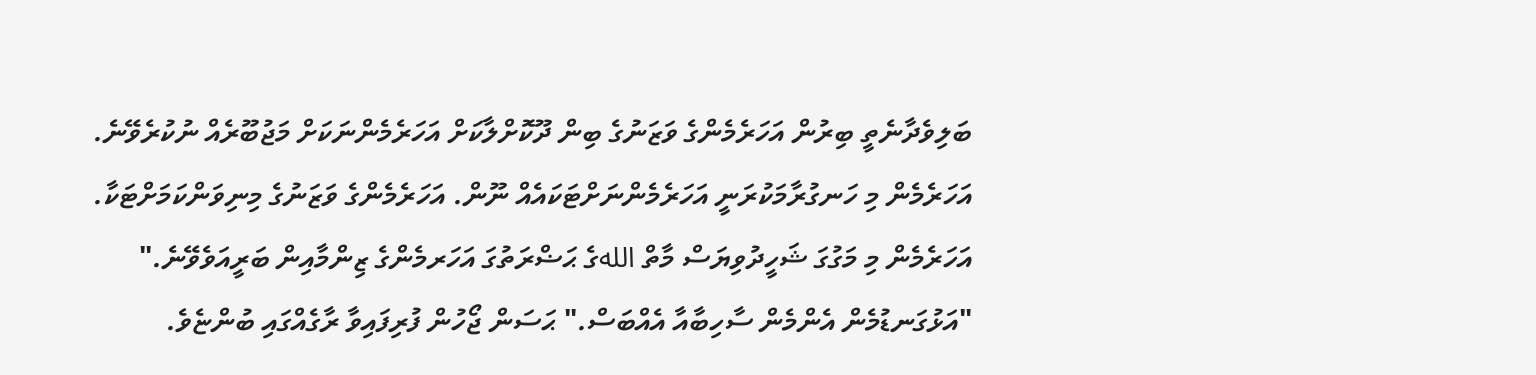ބަލިވެދާނެތީ ބިރުން އަހަރެމެންގެ ވަޒަނުގެ ބިން ދޫކޮށްލާކަށް އަހަރެމެންނަކަށް މަޖުބޫރެއް ނުކުރެވޭނެ. އަހަރެމެން މި ހަނގުރާމަކުރަނީ އަހަރެމެންނަށްޓަކައެއް ނޫން. އަހަރެމެންގެ ވަޒަނުގެ މިނިވަންކަމަށްޓަކާ. އަހަރެމެން މި މަގުގަ ޝަހީދުވިޔަސް މާތް اللهގެ ޙަޟްރަތުގަ އަހަރމެންގެ ޒިންމާއިން ބަރީއަވެވޭނެ."
"އަޅުގަނޑުމެން އެންމެން ސާހިބާއާ އެއްބަސް." ޙަސަން ޖޯހުން ފުރިފައިވާ ރާގެއްގައި ބުންޏެވެ.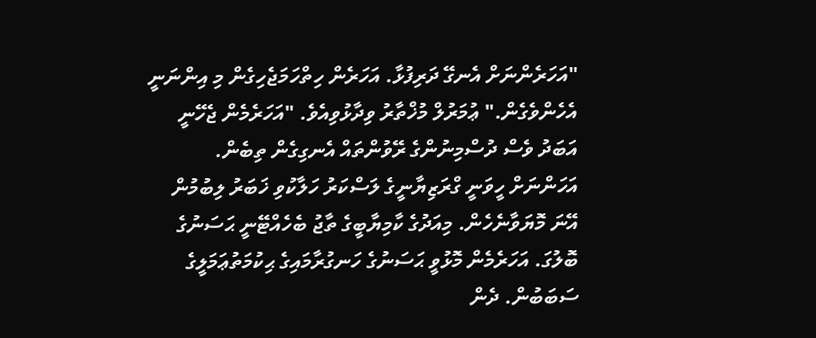"އަހަރެންނަށް އެނގޭ ދަރިފުޅާ. އަހަރެން ހިތްހަމަޖެހިގެން މި އިންނަނީ އެހެންވެގެން." ޢުމަރުލް މުޚްތާރު ވިދާޅުވިއެވެ. "އަހަރެމެން ޖެހޭނީ އަބަދު ވެސް ދުސްމިނުންގެ ރޭވުންތައް އެނގިގެން ތިބެން. އަހަންނަށް ހީވަނީ ގްރަޒިޔާނީގެ ލަސްކަރު ހަލާކުވި ޚަބަރު ލިބުމުން އޭނަ މޮޔަވާނެހެން. މިއަދުގެ ކާމިޔާބީގެ ތާޖު ބެހެއްޓޭނީ ޙަސަނުގެ ބޮލުގަ. އަހަރެމެން މޮޅުވީ ޙަސަނުގެ ހަނގުރާމައިގެ ޙިކުމަތުޢަމަލީގެ ސަބަބުން. ދެން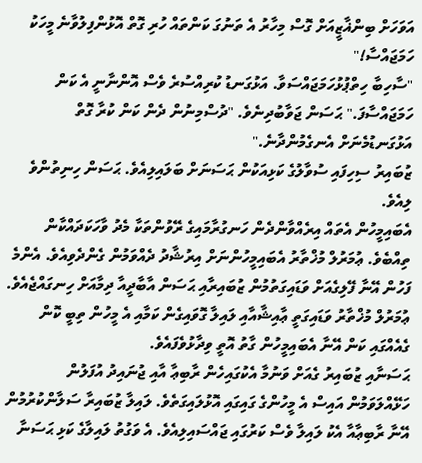އަވަހަށް ބިންޣާޒީއަށް ގޮސް މިހާރު އެ ތަނުގަ ކަންތައް ހުރި ގޮތް އޮޅުންފިލުވާނެ މީހަކު ހަމަޖައްސާ!"
"ސާހިބާ ހިތްޕުޅުހަމަޖައްސަވާ. އަޅުގަނޑު ކުރިއްސުރެ ވެސް އޮންނާނީ އެ ކަން ހަމަޖައްސާފަ." ޙަސަން ޖަވާބުދިނެވެ. "ދުސްމިނުން ދެން ކަން ކުރާ ގޮތް އަޅުގަނޑުމެނަށް އެނގެމުންދާނެ."
ޒުބައިރު ސިހިފައި ސުވާލުގެ ކަޅިއަކުން ޙަސަނަށް ބަލައިލިއެވެ. ޙަސަން ހިނިތުންވެ ލިއެވެ.
އެބައިމީހުން އެތައް އިރެއްވާންދެން ހަނގުރާމައިގެ ރޭވުންތަކާ މެދު ވާހަކަދައްކާން ތިއްބެވެ. ޢުމަރުލް މުޚްތާރު އެބައިމީހުންނަށް އިރުޝާދު ދެއްވަމުން ގެންދެވިއެވެ. އެންމެ ފަހުން އޭނާ ފޭލިގެއަށް ވަޑައިގަތުމުން ޒުބައިރާއި ޙަސަން އާބާދީއާ ދިމާއަށް ހިނގައްޖެއެވެ. ޢުމަރުލް މުޚްތާރު ވަޑައިގަތީ ޢާއިޝާއާއި ލައިލާ ގޮވައިގެން ކަމާއި އެ މީހުން ތިބީ ކޮން ގެއެއްގައި ކަން އޭނާ އެބައިމީހުން ގާތު އޮތީ ވިދާޅުވެފައެވެ.
ޙަސަނާއި ޒުބައިރު ގެއަށް ވަނުމާ އެކުގައިހެން ރާބިޢާ އާއި ޖުނައިދު އުފަލުން ހަޅޭއްލަވަމުން އައިސް އެ މީހުންގެ ގައިގައި އޮޅުލައިގަތެވެ. ލައިލާ ޒުބައިރާ ސަލާންކުރުމުން އޭނާ ރާބިޢާއާ އެކު ލައިލާ ވެސް ކަރުގައި ޖައްސައިލިއެވެ. އެ ވަގުތު ލައިލާގެ ކަޅި ޙަސަނާ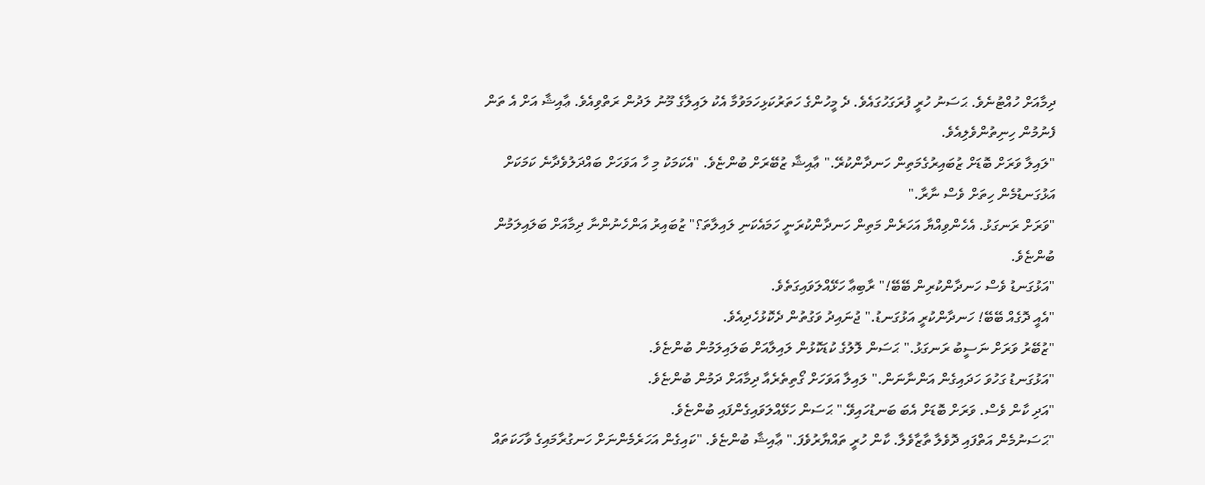ދިމާއަށް ހުއްޓުނެވެ. ޙަސަނު ހުރީ ފުރަގަހުގައެވެ. ދެ މީހުންގެ ހަތަރުކަޅިހަމަވުމާ އެކު ލައިލާގެ މޫނު ލަދުން ރަތްވިއެވެ. ޢާއިޝާ އަށް އެ ތަން ފެނުމުން ހިނިތުންވެލިއެވެ.
"ލައިލާ ވަރަށް ބޮޑަށް ޒުބައިރުގެމަތިން ހަނދާންކުރޭ." ޢާއިޝާ ޒުބޭރަށް ބުންޏެވެ. "އެކަމަކު މި ހާ އަވަހަށް ބައްދަލުވެދާނެ ކަމަކަށް އަޅުގަނޑުމެން ހިތަށް ވެސް ނާރާ."
"ވަރަށް ރަނގަޅު. އެހެންވިއްޔާ އަހަރެން މަތިން ހަނދާންކުރަނީ ހަމައެކަނި ލައިލާތަ؟" ޒުބައިރު އަންހެނުންނާ ދިމާއަށް ބަލައިލަމުން ބުންޏެވެ.
"އަޅުގަނޑު ވެސް ހަނދާންކުރިން ބޭބޭ!" ރާބިޢާ ހަޅޭއްލަވައިގަތެވެ.
"އެއީ ދޮގެއް ބޭބޭ! ހަނދާންކުރީ އަޅުގަނޑު." ޖުނައިދު ވަގުތުން ދެކޮޅުހެދިއެވެ.
"ޒުބޭރު ވަރަށް ނަސީބު ރަނގަޅު." ޙަސަން ލޮލުގެ ކުޑަކޮޅުން ލައިލާއަށް ބަލައިލަމުން ބުންޏެވެ.
"އަޅުގަނޑު ގަހުވަ ހަދައިގެން އަންނާނަން." ލައިލާ އަވަހަށް ގޯތިތެރެއާ ދިމާއަށް ދަމުން ބުންޏެވެ.
"އަދި ކާން ވެސް. ވަރަށް ބޮޑަށް އެބަ ބަނޑުހައިވޭ." ޙަސަން ހަޅޭއްލަވައިގެންފައި ބުންޏެވެ.
"ޙަސަނުމެން އަތްފައި ދޮވެލާ ތާޒާވެލާ. ކާން ހުރީ ތައްޔާރުވެފަ." ޢާއިޝާ ބުންޏެވެ. "ކައިގެން އަހަރެމެންނަށް ހަނގުރާމައިގެ ވާހަކަތައް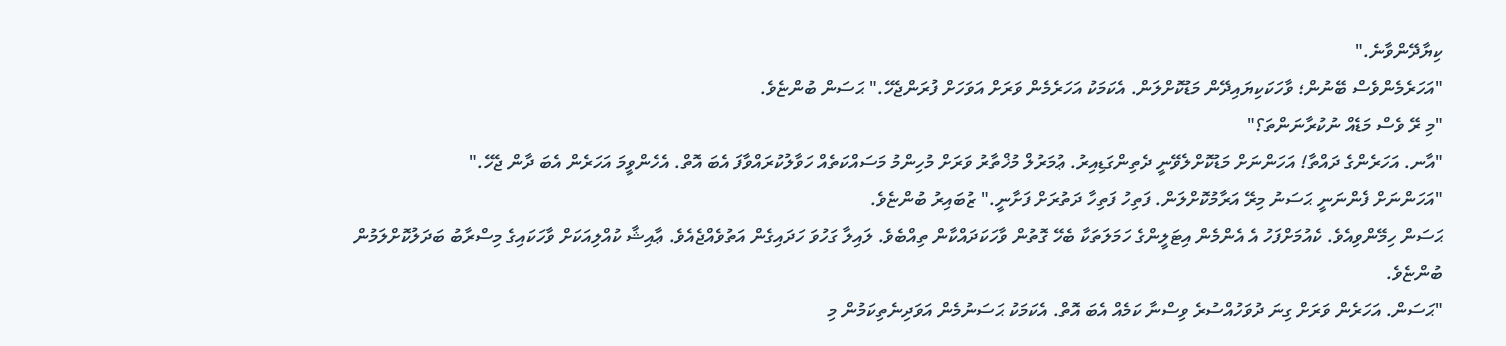ކިޔާދޭންވާނެ."
"އަހަރެމެންވެސް ބޭނުން؛ ވާހަކަކިޔައިދޭން މަޑުކޮށްލަން. އެކަމަކު އަހަރެމެން ވަރަށް އަވަހަށް ފުރަންޖެހޭ." ޙަސަން ބުންޏެވެ.
"މި ރޭ ވެސް މަޑެއް ނުކުރާނަންތަ؟"
"އާނ. އަހަރެންގެ ދައްތާ! އަހަންނަށް މަޑުކޮށްލެވޭނީ ދެތިންގަޑިއިރު. ޢުމަރުލް މުޚްތާރު ވަރަށް މުހިންމު މަސައްކަތެއް ހަވާލުކުރައްވާފަ އެބަ އޮތް. އެހެންވީމަ އަހަރެން އެބަ ދާން ޖެހޭ."
"އަހަންނަށް ފެންނަނީ ޙަސަނު މިރޭ އަރާމުކޮށްލަން. ފަތިހު ފަތިހާ ދަތުރަށް ފަށާނީ." ޒުބައިރު ބުންޏެވެ.
ޙަސަން ހިމޭންވިއެވެ. ކެއުމަށްފަހު އެ އެންމެން އިޓަލީންގެ ހަމަލަތަކާ ބެހޭ ގޮތުން ވާހަކަދައްކާން ތިއްބެވެ. ލައިލާ ގަހުވަ ހަދައިގެން އަތުވެއްޖެއެވެ. ޢާއިޝާ ކުއްލިއަކަށް ވާހަކައިގެ މިސްރާބު ބަދަލުކޮށްލަމުން ބުންޏެވެ.
"ޙަސަން. އަހަރެން ވަރަށް ގިނަ ދުވަހުއްސުރެ ވިސްނާ ކަމެއް އެބަ އޮތް. އެކަމަކު ޙަސަނުމެން އަވަދިނެތިކަމުން މި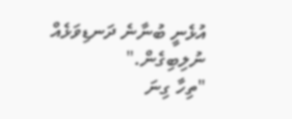އުޅެނީ ބުނާނެ ދަނޑިވަޅެއް ނުލިބިގެން."
"ތިހާ ގިނަ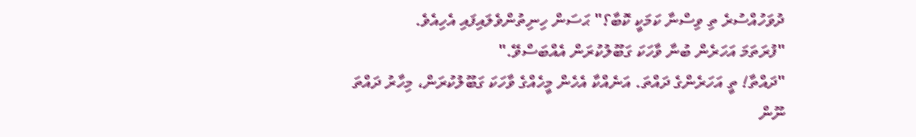ދުވަހުއްސުރެ ތި ވިސްނާ ކަމަކީ ކޮބާ؟" ޙަސަން ހިނިތުންވެލައިފައި އެހިއެވެ.
"ފުރަތަމަ އަހަރެން ބުނާ ވާހަކަ ގަބޫލުކުރަން އެއްބަސްވޭ."
"ދައްތާ! ތީ އަހަރެންގެ ދައްތަ. އަނެއްކާ އެހެން މީހެއްގެ ވާހަކަ ގަބޫލުކުރަން، މިހާރު ދައްތަ ނޫން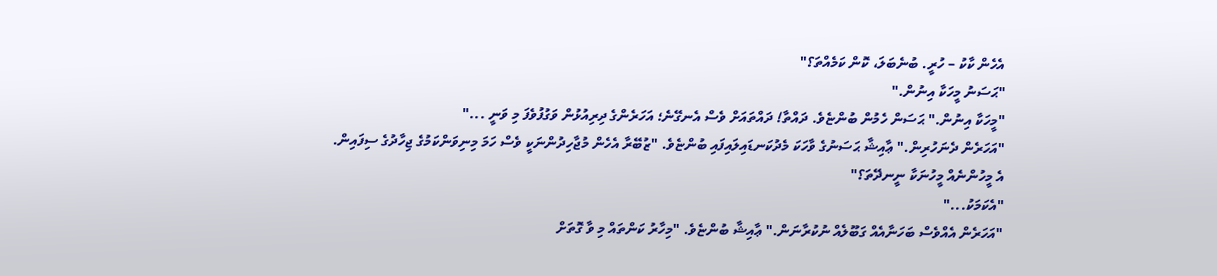އެހެން ކާކު – ހުރީ. ބުނެބަލަ، ކޮން ކަމެއްތަ؟"
"ޙަސަނު މީހަކާ އިނުން."
"މީހަކާ އިނުން." ޙަސަން ހެމުން ބުންޏެވެ. ދައްތާ! ދައްތައަށް ވެސް އެނގޭނެ؛ އަހަރެންގެ ދިރިއުޅުން ވަގުފުވެފަ މި ވަނީ ..."
"އަހަރެން ދެނަހުރިން." ޢާއިޝާ ޙަސަނުގެ ވާހަކަ މެދުކަނޑައިލައިފައި ބުންޏެވެ. "ޒުބޭރާ އެހެން މުޖާހިދުންނަކީ ވެސް ހަމަ މިނިވަންކަމުގެ ޖިހާދުގެ ސިފައިން. އެ މީހުންނެއް މީހުނަކާ ނީނދޭތަ؟"
"އެކަމަކު..."
"އަހަރެން އެއްވެސް ބަހަނާއެއް ގަބޫލެއް ނުކުރާނަން." ޢާއިޝާ ބުންޏެވެ. "މިހާރު ކަންތައް މި ވާ ގޮތަށް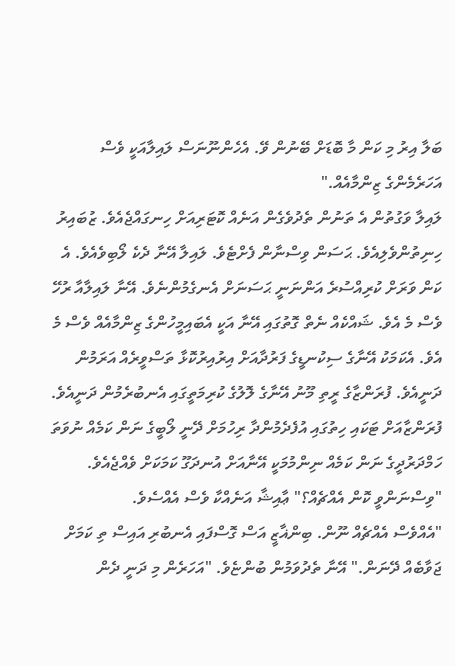ބަލާ އިރު މި ކަން މާ ބޮޑަށް ބޭނުން ވޭ. އެހެންނޫނަސް ލައިލާއަކީ ވެސް އަހަރެމެންގެ ޒިންމާއެއް."
ލައިލާ ވަގުތުން އެ ތަނުން ތެދުވެގެން އަނެއް ކޮޓަރިއަށް ހިނގައްޖެއެވެ. ޒުބައިރު ހިނިތުންވެލިއެވެ. ޙަސަން ވިސްނާން ފެށްޓެވެ. ލައިލާ އޭނާ ދެކެ ލޯބިވެއެވެ. އެ ކަން ވަރަށް ކުރިއްސުރެ އަންނަނީ ޙަސަނަށް އެނގެމުންނެވެ. އޭނާ ލައިލާއާ ރުހޭ ވެސް މެ އެވެ. ޝައްކެއް ނެތް ގޮތުގައި އޭނާ އަކީ އެބައިމީހުންގެ ޒިންމާއެއް ވެސް މެ އެވެ. އެކަމަކު އޭނާގެ ސިކުނޑީގެ ފަރުދާއަށް އިރުއިރުކޮޅާ ތަސްވީރެއް އަރަމުން ދަނީއެވެ. ފުރަންޒާގެ ރީތި މޫނު އޭނާގެ ލޮލުގެ ކުރިމަތީގައި އެނބުރެމުން ދަނީއެވެ. ފުރަންޒާއަށް ޓަކައި ހިތުގައި އުފެދެމުންދާ ރިހުމަށް ދޭނީ ލޯބީގެ ނަން ކަމެއް ނުވަތަ ހަމްދަރުދީގެ ނަން ކަމެއް ނިންމުމަކީ އޭނާއަށް އުނދަގޫ ކަމަކަށް ވެއްޖެއެވެ.
"ވިސްނަންވީ ކޮން އެއްޗެއް؟" ޢާއިޝާ އަނެއްކާ ވެސް އެއްސެވެ.
"އެއްވެސް އެއްޗެއް ނޫން. ބިންޣާޒީ އަސް ގޮސްފައި އެނބުރި އައިސް ތި ކަމަށް ޖަވާބެއް ދޭނަން." އޭނާ ތެދުވަމުން ބުންޏެވެ. "އަހަރެން މި ދަނީ ދެން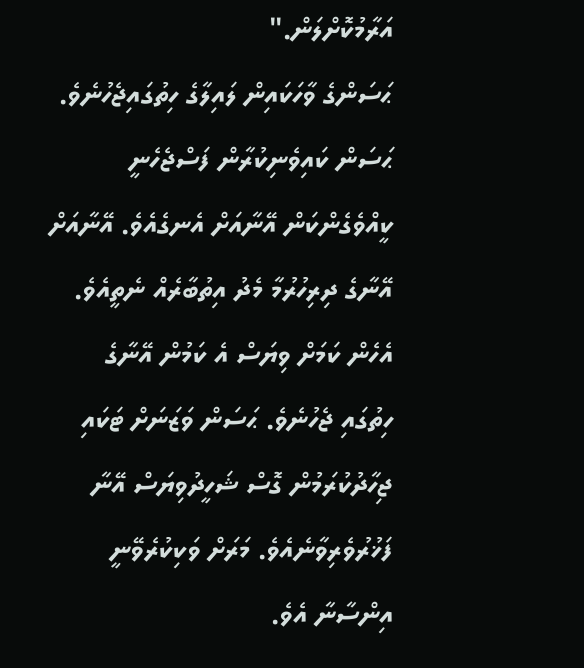އަރާމުކޮށްލަން."
ޙަސަންގެ ވާހަކައިން ލައިލާގެ ހިތުގައިޖެހުނެވެ. ޙަސަން ކައިވެނިކުރާން ފަސްޖެހެނީ ކީއްވެގެންކަން އޭނާއަށް އެނގެއެވެ. އޭނާއަށް އޭނާގެ ދިރިހުރުމާ މެދު އިތުބާރެއް ނެތީއެވެ. އެހެން ކަމަށް ވިޔަސް އެ ކަމުން އޭނާގެ ހިތުގައި ޖެހުނެވެ. ޙަސަން ވަޒަނަށް ޓަކައި ޖިހާދުކުރަމުން ގޮސް ޝަހީދުވިޔަސް އޭނާ ފަޚުރުވެރިވާނެއެވެ. މަރަށް ވަކިކުރެވޭނީ އިންސާނާ އެވެ.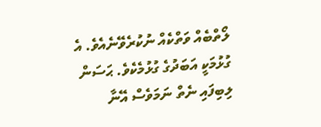ލޯތްބެއް ވަތްކެއް ނުކުރެވޭނެއެވެ. އެ ގުޅުމަކީ އަބަދުގެ ގުޅުމެކެވެ. ޙަސަން ލިބިފައި ނެތް ނަމަވެސް އޭނާ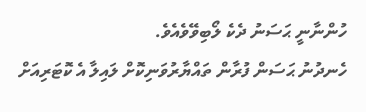ހުންނާނީ ޙަސަނު ދެކެ ލޯބިވޭވެއެވެ.
ހެނދުނު ޙަސަން ފުރާން ތައްޔާރުވަނިކޮށް ލައިލާ އެ ކޮޓަރިއަށް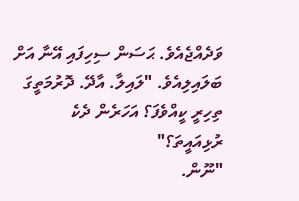ވަދެއްޖެއެވެ. ޙަސަން ސިހިފައި އޭނާ އަށް ބަލައިލިއެވެ. "ލައިލާ. އާދޭ. ދޮރުމަތީގަ ތިހިރީ ކީއްވެފަ؟ އަހަރެން ދެކެ ރުޅިއައީތަ؟"
"ނޫން.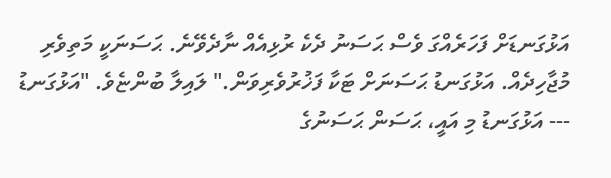އަޅުގަނޑަށް ފަހަރެއްގަ ވެސް ޙަސަނު ދެކެ ރުޅިއެއް ނާދެވޭނެ. ޙަސަނަކީ މަތިވެރި މުޖާހިދެއް. އަޅުގަނޑު ޙަސަނަށް ޓަކާ ފަޚުރުވެރިވަން." ލައިލާ ބުންޏެވެ. "އަޅުގަނޑު --- އަޅުގަނޑު މި އައީ، ޙަސަން ޙަސަނުގެ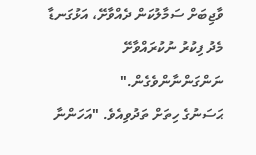ވާޖިބަށް ސަމާލުކަން ދެއްވާށޭ، އަޅުގަނޑާ މެދު ފިކުރު ނުކުރައްވާށޭ ނަންގަންނާންވެގެން."
ޙަސަނުގެ ހިތަށް ތަދުވިއެވެ. "އަހަންނާ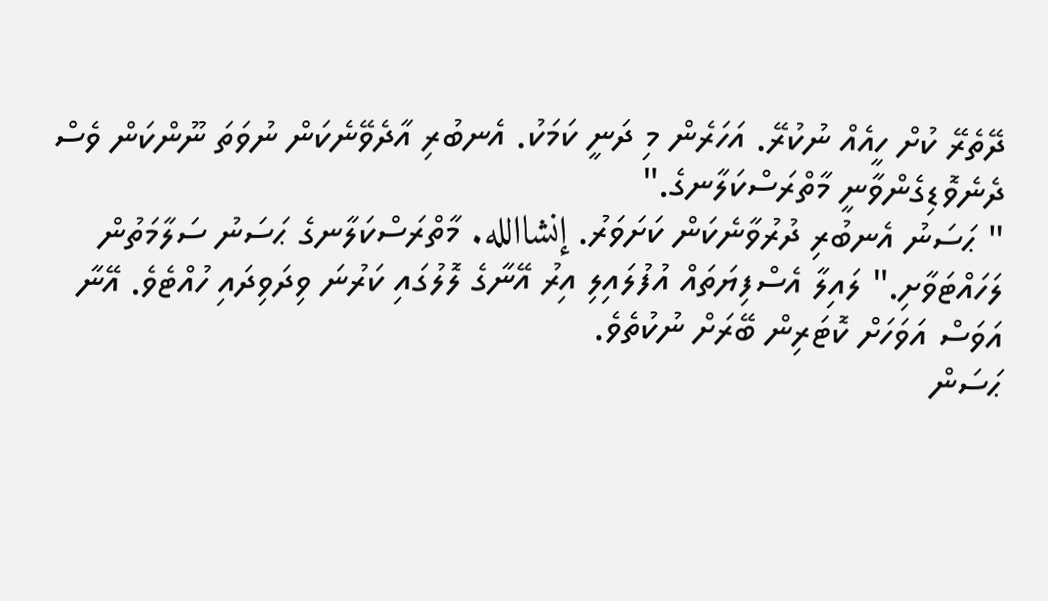ދޭތެރޭ ކުށް ހީއެއް ނުކުރޭ. އަހަރެން މި ދަނީ ކަމަކު. އެނބުރި އާދެވޭނެކަން ނުވަތަ ނޫންކަން ވެސް ދެނެވޮޑިގެންވާނީ މާތްރަސްކަލާނގެ."
" ޙަސަނު އެނބުރި ދުރުވާނެކަން ކަށަވަރު. إنشاالله. މާތްރަސްކަލާނގެ ޙަސަނު ސަލާމަތުން ލަހައްޓަވާށި." ލައިލާ އެސްފިޔަތައް އުފުލައިލި އިރު އޭނާގެ ލޮލުގައި ކަރުނަ ވިދަވިދައި ހުއްޓެވެ. އޭނާ އަވަސް އަވަހަށް ކޮޓަރިން ބޭރަށް ނުކުތެވެ.
ޙަސަން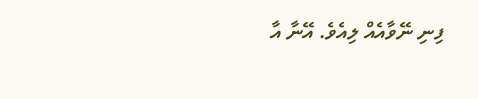ފިނި ނޭވާއެއް ލިއެވެ. އޭނާ އާ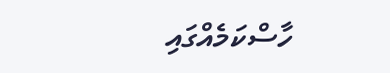ހާސްކަމެއްގައި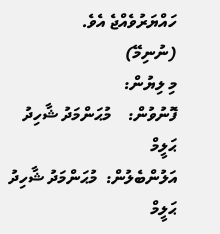ހައްޔަރުވެއްޖެ އެވެ.
(ނުނިމޭ)
މި ލިޔުން:
ފޮނުވުން:    މުޙަންމަދު ޝާހިދު ޙަލީމް
އަލުންބެލުން:  މުޙަންމަދު ޝާހިދު ޙަލީމް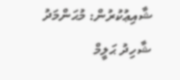ޝާއިޢުކުރުން: މުޙަންމަދު ޝާހިދު ޙަލީމް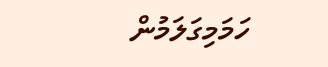ހަމަމިގަލަމުން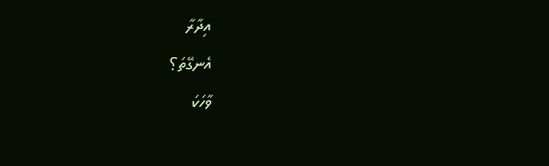އިދާރާ
އެނގޭތަ؟
ވާހަކަ